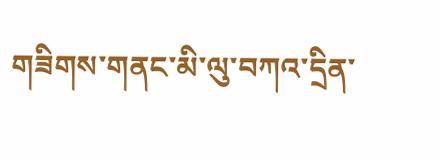གཟིགས་གནང་མི་ལུ་བཀའ་དྲིན་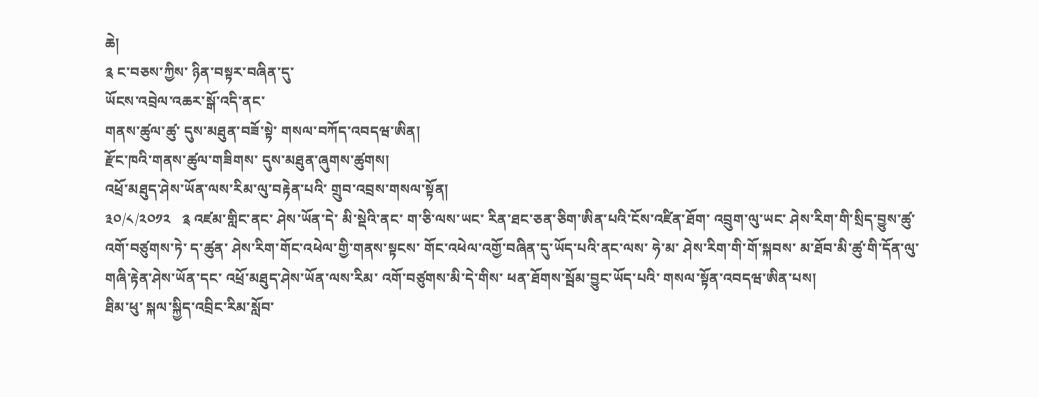ཆེ།
༉ ང་བཅས་ཀྱིས་ ཉིན་བསྟར་བཞིན་དུ་
ཡོངས་འབྲེལ་འཆར་སྒོ་འདི་ནང་
གནས་ཚུལ་ཚུ་ དུས་མཐུན་བཟོ་སྟེ་ གསལ་བཀོད་འབདཝ་ཨིན།
རྫོང་ཁའི་གནས་ཚུལ་གཟིགས་ དུས་མཐུན་ཞུགས་ཚུགས།
འཕྲོ་མཐུད་ཤེས་ཡོན་ལས་རིམ་ལུ་བརྟེན་པའི་ གྲུབ་འབྲས་གསལ་སྟོན།
༣༠/༨/༢༠༡༢   ༉ འཛམ་གླིང་ནང་ ཤེས་ཡོན་དེ་ མི་སྡེའི་ནང་ ག་ཅི་ལས་ཡང་ རིན་ཐང་ཅན་ཅིག་ཨིན་པའི་ངོས་འཛིན་ཐོག་ འབྲུག་ལུ་ཡང་ ཤེས་རིག་གི་སྲིད་བྱུས་ཚུ་ འགོ་བཙུགས་ཏེ་ ད་ཚུན་ ཤེས་རིག་གོང་འཕེལ་གྱི་གནས་སྟངས་ གོང་འཕེལ་འགྱོ་བཞིན་དུ་ཡོད་པའི་ནང་ལས་ ཧེ་མ་ ཤེས་རིག་གི་གོ་སྐབས་ མ་ཐོབ་མི་ཚུ་གི་དོན་ལུ་ གཞི་རྟེན་ཤེས་ཡོན་དང་ འཕྲོ་མཐུད་ཤེས་ཡོན་ལས་རིམ་ འགོ་བཙུགས་མི་དེ་གིས་ ཕན་ཐོགས་སྦོམ་བྱུང་ཡོད་པའི་ གསལ་སྟོན་འབདཝ་ཨིན་པས།
ཐིམ་ཕུ་ སྐལ་སྐྱིད་འབྲིང་རིམ་སློབ་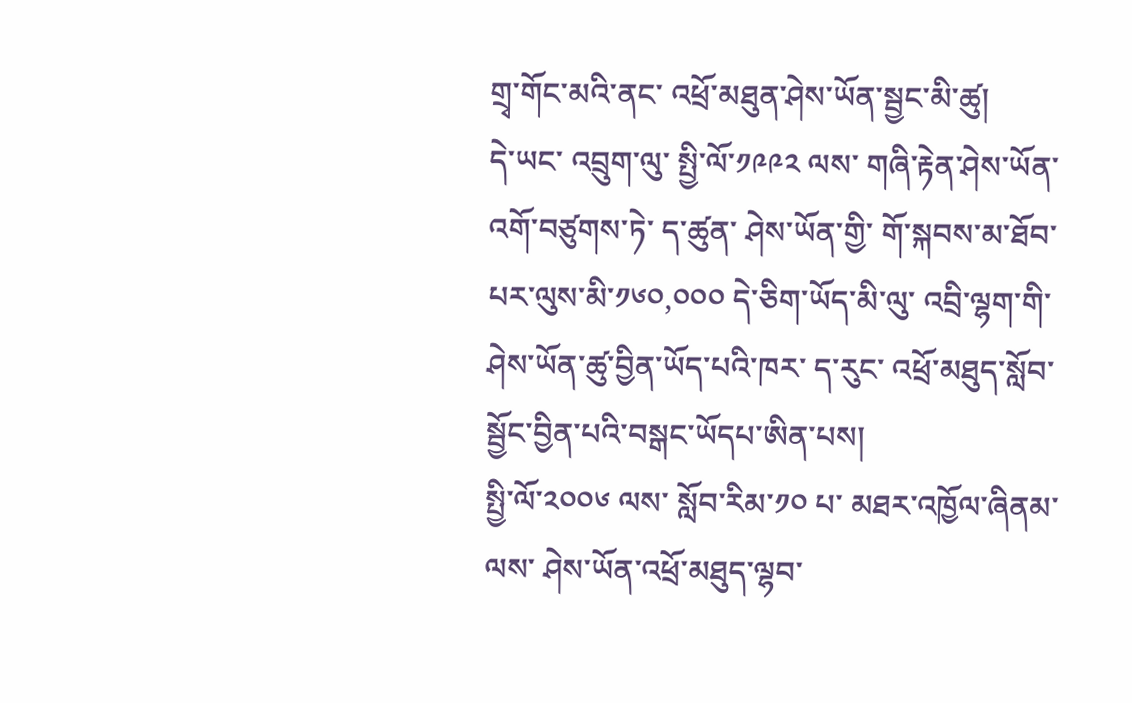གྲྭ་གོང་མའི་ནང་ འཕྲོ་མཐུན་ཤེས་ཡོན་སྦྱང་མི་ཚུ།
དེ་ཡང་ འབྲུག་ལུ་ སྤྱི་ལོ་༡༩༩༢ ལས་ གཞི་རྟེན་ཤེས་ཡོན་འགོ་བཙུགས་ཏེ་ ད་ཚུན་ ཤེས་ཡོན་གྱི་ གོ་སྐབས་མ་ཐོབ་པར་ལུས་མི་༡༦༠,༠༠༠ དེ་ཅིག་ཡོད་མི་ལུ་ འབྲི་ལྷག་གི་ ཤེས་ཡོན་ཚུ་བྱིན་ཡོད་པའི་ཁར་ ད་རུང་ འཕྲོ་མཐུད་སློབ་སྦྱོང་བྱིན་པའི་བསྒང་ཡོདཔ་ཨིན་པས།
སྤྱི་ལོ་༢༠༠༦ ལས་ སློབ་རིམ་༡༠ པ་ མཐར་འཁྱོལ་ཞིནམ་ལས་ ཤེས་ཡོན་འཕྲོ་མཐུད་ལྷབ་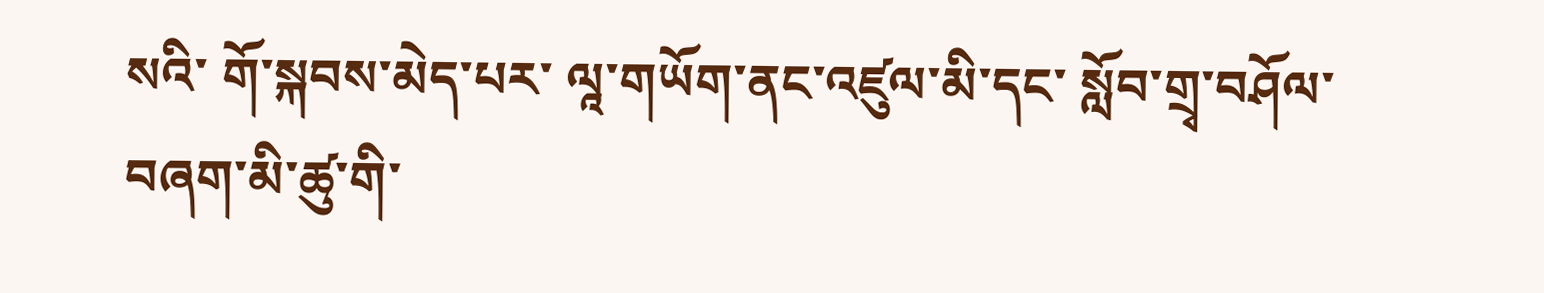སའི་ གོ་སྐབས་མེད་པར་ ལཱ་གཡོག་ནང་འཛུལ་མི་དང་ སློབ་གྲྭ་བཤོལ་བཞག་མི་ཚུ་གི་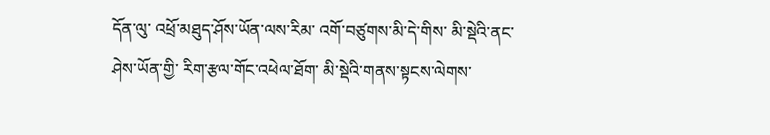དོན་ལུ་ འཕྲོ་མཐུད་ཤོས་ཡོན་ལས་རིམ་ འགོ་བཙུགས་མི་དེ་གིས་ མི་སྡེའི་ནང་ ཤེས་ཡོན་གྱི་ རིག་རྩལ་གོང་འཕེལ་ཐོག་ མི་སྡེའི་གནས་སྟངས་ལེགས་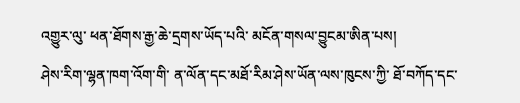འགྱུར་ལུ་ ཕན་ཐོགས་རྒྱ་ཆེ་དྲགས་ཡོད་པའི་ མངོན་གསལ་བྱུངམ་ཨིན་པས།
ཤེས་རིག་ལྷན་ཁག་འོག་གི་ ན་ལོན་དང་མཐོ་རིམ་ཤེས་ཡོན་ལས་ཁུངས་ཀྱི་ ཐོ་བཀོད་དང་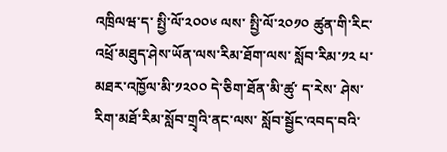འཁྲིལཝ་ད་ སྤྱི་ལོ་༢༠༠༦ ལས་ སྤྱི་ལོ་༢༠༡༠ ཚུན་གི་རིང་ འཕྲོ་མཐུད་ཤེས་ཡོན་ལས་རིམ་ཐོག་ལས་ སློབ་རིམ་༡༢ པ་ མཐར་འཁྱོལ་མི་༡༢༠༠ དེ་ཅིག་ཐོན་མི་ཚུ་ ད་རེས་ ཤེས་རིག་མཐོ་རིམ་སློབ་གྲྭའི་ནང་ལས་ སློབ་སྦྱོང་འབད་བའི་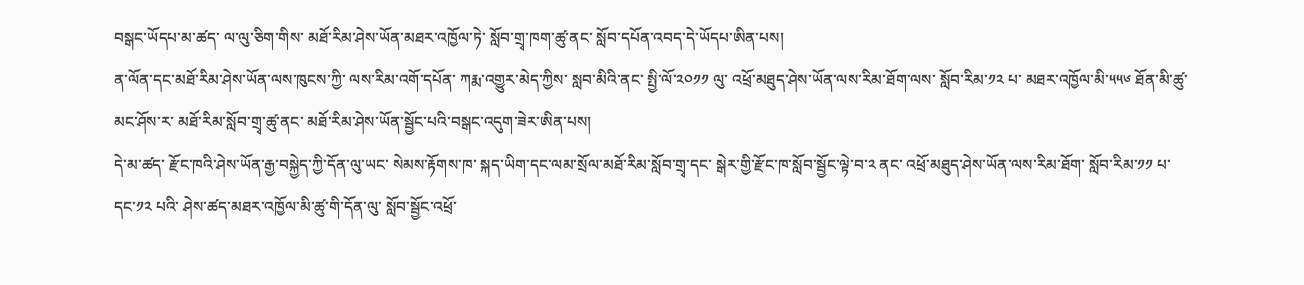བསྒང་ཡོདཔ་མ་ཚད་ ལ་ལུ་ཅིག་གིས་ མཐོ་རིམ་ཤེས་ཡོན་མཐར་འཁྱོལ་ཏེ་ སློབ་གྲྭ་ཁག་ཚུ་ནང་ སློབ་དཔོན་འབད་དེ་ཡོདཔ་ཨིན་པས།
ན་ལོན་དང་མཐོ་རིམ་ཤེས་ཡོན་ལས་ཁུངས་ཀྱི་ ལས་རིམ་འགོ་དཔོན་ ཀརྨ་འགྱུར་མེད་ཀྱིས་ སླབ་མིའི་ནང་ སྤྱི་ལོ་༢༠༡༡ ལུ་ འཕྲོ་མཐུད་ཤེས་ཡོན་ལས་རིམ་ཐོག་ལས་ སློབ་རིམ་༡༢ པ་ མཐར་འཁྱོལ་མི་༥༥༦ ཐོན་མི་ཚུ་ མང་ཤོས་ར་ མཐོ་རིམ་སློབ་གྲྭ་ཚུ་ནང་ མཐོ་རིམ་ཤེས་ཡོན་སྦྱོང་པའི་བསྒང་འདུག་ཟེར་ཨིན་པས།
དེ་མ་ཚད་ རྫོང་ཁའི་ཤེས་ཡོན་རྒྱ་བསྐྱེད་ཀྱི་དོན་ལུ་ཡང་ སེམས་རྟོགས་ཁ་ སྐད་ཡིག་དང་ལམ་སྲོལ་མཐོ་རིམ་སློབ་གྲྭ་དང་ སྒེར་གྱི་རྫོང་ཁ་སློབ་སྦྱོང་ལྟེ་བ་༢ ནང་ འཕྲོ་མཐུད་ཤེས་ཡོན་ལས་རིམ་ཐོག་ སློབ་རིམ་༡༡ པ་དང་༡༢ པའི་ ཤེས་ཚད་མཐར་འཁྱོལ་མི་ཚུ་གི་དོན་ལུ་ སློབ་སྦྱོང་འཕྲོ་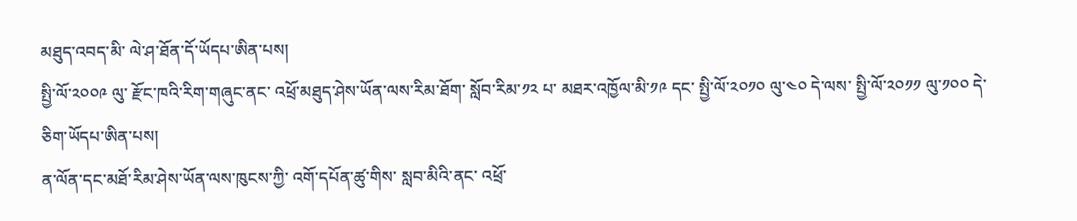མཐུད་འབད་མི་ ལེ་ཤ་ཐོན་དོ་ཡོདཔ་ཨིན་པས།
སྤྱི་ལོ་༢༠༠༩ ལུ་ རྫོང་ཁའི་རིག་གཞུང་ནང་ འཕྲོ་མཐུད་ཤེས་ཡོན་ལས་རིམ་ཐོག་ སློབ་རིམ་༡༢ པ་ མཐར་འཁྱོལ་མི་༡༩ དང་ སྤྱི་ལོ་༢༠༡༠ ལུ་༤༠ དེ་ལས་ སྤྱི་ལོ་༢༠༡༡ ལུ་༡༠༠ དེ་ཅིག་ཡོདཔ་ཨིན་པས།
ན་ལོན་དང་མཐོ་རིམ་ཤེས་ཡོན་ལས་ཁུངས་ཀྱི་ འགོ་དཔོན་ཚུ་གིས་ སླབ་མིའི་ནང་ འཕྲོ་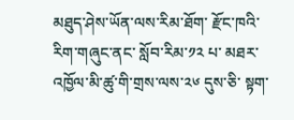མཐུད་ཤེས་ཡོན་ལས་རིམ་ཐོག་ རྫོང་ཁའི་རིག་གཞུང་ནང་ སློབ་རིམ་༡༢ པ་ མཐར་འཁྱོལ་མི་ཚུ་གི་གྲས་ལས་༢༦ དུས་ཅི་ སྟག་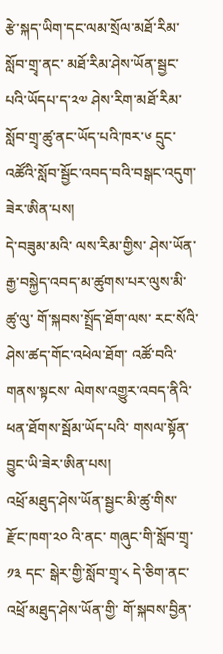རྩེ་སྐད་ཡིག་དང་ལམ་སྲོལ་མཐོ་རིམ་སློབ་གྲྭ་ནང་ མཐོ་རིམ་ཤེས་ཡོན་སྦྱང་པའི་ཡོདཔ་ད་༢༧ ཤེས་རིག་མཐོ་རིམ་སློབ་གྲྭ་ཚུ་ནང་ཡོད་པའི་ཁར་༦ དྲུང་འཚོའི་སློབ་སྦྱོང་འབད་བའི་བསྒང་འདུག་ཟེར་ཨིན་པས།
དེ་བཟུམ་མའི་ ལས་རིམ་གྱིས་ ཤེས་ཡོན་རྒྱ་བསྐྱེད་འབད་མ་ཚུགས་པར་ལུས་མི་ཚུ་ལུ་ གོ་སྐབས་སྤྲོད་ཐོག་ལས་ རང་སོའི་ཤེས་ཚད་གོང་འཕེལ་ཐོག་ འཚོ་བའི་གནས་སྟངས་ ལེགས་འགྱུར་འབད་ནིའི་ ཕན་ཐོགས་སྦོམ་ཡོད་པའི་ གསལ་སྟོན་བྱུང་ཡི་ཟེར་ཨིན་པས།
འཕྲོ་མཐུད་ཤེས་ཡོན་སྦྱང་མི་ཚུ་གིས་ རྫོང་ཁག་༢༠ འི་ནང་ གཞུང་གི་སློབ་གྲྭ་༡༣ དང་ སྒེར་གྱི་སློབ་གྲྭ་༨ དེ་ཅིག་ནང་ འཕྲོ་མཐུད་ཤེས་ཡོན་གྱི་ གོ་སྐབས་བྱིན་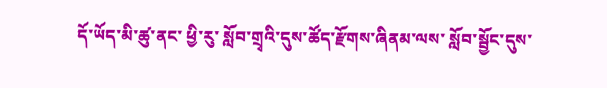དོ་ཡོད་མི་ཚུ་ནང་ ཕྱི་རུ་ སློབ་གྲྭའི་དུས་ཚོད་རྫོགས་ཞིནམ་ལས་ སློབ་སྦྱོང་དུས་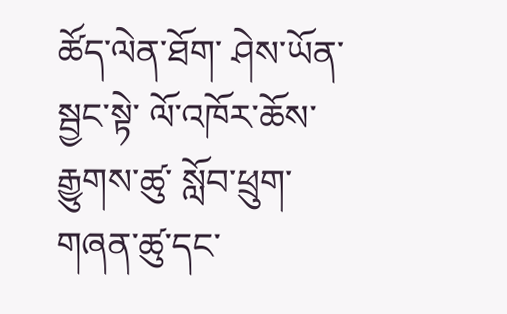ཚོད་ལེན་ཐོག་ ཤེས་ཡོན་སྦྱང་སྟེ་ ལོ་འཁོར་ཆོས་རྒྱུགས་ཚུ་ སློབ་ཕྲུག་གཞན་ཚུ་དང་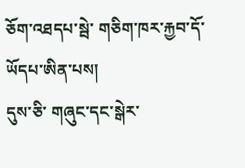ཅོག་འཐདཔ་སྦེ་ གཅིག་ཁར་རྐྱབ་དོ་ཡོདཔ་ཨིན་པས།
དུས་ཅི་ གཞུང་དང་སྒེར་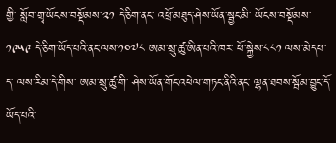གྱི་ སློབ་གྲྭ་ཡོངས་བསྡོམས་༢༡ དེ་ཅིག་ནང་ འཕྲོ་མཐུད་ཤེས་ཡོན་སྦྱང་མི་ ཡོངས་བསྡོམས་༡༩༥༩ དེ་ཅིག་ཡོད་པའི་ནང་ལས་༡༠༧༨ ཨམ་སྲུ་ཚུ་ཨིན་པའི་ཁར་ ཕོ་སྐྱེས་༨༨༡ ལས་མེདཔ་ད་ ལས་རིམ་དེ་གིས་ ཨམ་སྲུ་ཚུ་གི་ ཤེས་ཡོན་གོང་འཕེལ་གཏང་ནིའི་ནང་ ལྷན་ཐབས་སྦོམ་བྱུང་དོ་ཡོད་པའི་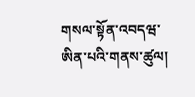གསལ་སྟོན་འབདཝ་ཨིན་པའི་གནས་ཚུལ།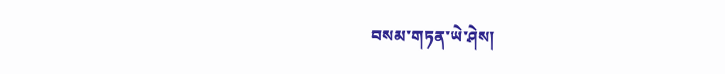བསམ་གཏན་ཡེ་ཤེས།